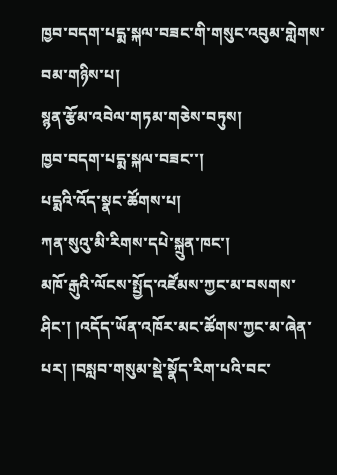ཁྱབ་བདག་པདྨ་སྐལ་བཟང་གི་གསུང་འབུམ་གླེགས་བམ་གཉིས་པ།
སྙན་རྩོམ་འབེལ་གཏམ་གཅེས་བཏུས།
ཁྱབ་བདག་པདྨ་སྐལ་བཟང་་།
པདྨའི་འོད་སྣང་ཚོགས་པ།
ཀན་སུའུ་མི་རིགས་དཔེ་སྐྲུན་ཁང་།
མཁོ་རྒུའི་ལོངས་སྤྱོད་འཛོམས་ཀྱང་མ་བསགས་ཤིང་། །འདོད་ཡོན་འཁོར་མང་ཚོགས་ཀྱང་མ་ཞེན་པར། །བསླབ་གསུམ་སྡེ་སྣོད་རིག་པའི་བང་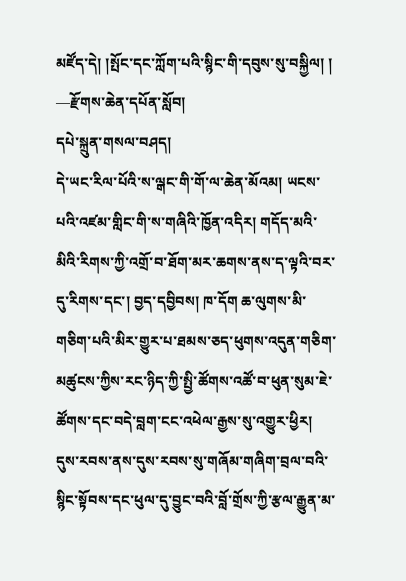མཛོད་དེ། །སྤོང་དང་ཀློག་པའི་སྙིང་གི་དབུས་སུ་བསྐྱིལ། །
—རྫོགས་ཆེན་དཔོན་སློབ།
དཔེ་སྐྲུན་གསལ་བཤད།
དེ་ཡང་རིལ་པོའི་ས་ལྒང་གི་གོ་ལ་ཆེན་མོའམ། ཡངས་པའི་འཛམ་གླིང་གི་ས་གཞིའི་ཁྱོན་འདིར། གདོད་མའི་མིའི་རིགས་ཀྱི་འགྲོ་བ་ཐོག་མར་ཆགས་ནས་ད་ལྟའི་བར་དུ་རིགས་དང་། བྱད་དབྱིབས། ཁ་དོག ཆ་ལུགས་མི་གཅིག་པའི་མིར་གྱུར་པ་ཐམས་ཅད་ཕུགས་འདུན་གཅིག་མཚུངས་ཀྱིས་རང་ཉིད་ཀྱི་སྤྱི་ཚོགས་འཚོ་བ་ཕུན་སུམ་ཇེ་ཚོགས་དང་བདེ་བླག་ངང་འཕེལ་རྒྱས་སུ་འགྱུར་ཕྱིར། དུས་རབས་ནས་དུས་རབས་སུ་གཞོམ་གཞིག་བྲལ་བའི་སྙིང་སྟོབས་དང་ཕུལ་དུ་བྱུང་བའི་བློ་གྲོས་ཀྱི་རྩལ་རྒྱུན་མ་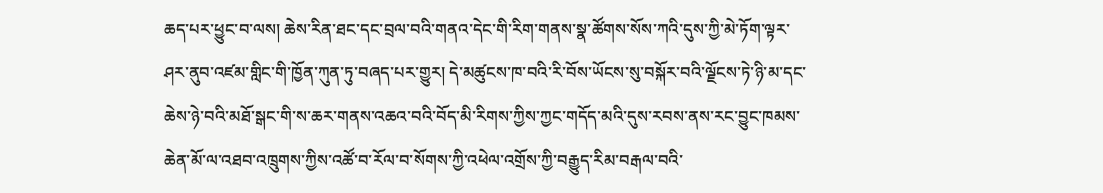ཆད་པར་ཕྱུང་བ་ལས། ཆེས་རིན་ཐང་དང་བྲལ་བའི་གནའ་དེང་གི་རིག་གནས་སྣ་ཚོགས་སོས་ཀའི་དུས་ཀྱི་མེ་ཏོག་ལྟར་ཤར་ནུབ་འཛམ་གླིང་གི་ཁྱོན་ཀུན་ཏུ་བཞད་པར་གྱུར། དེ་མཚུངས་ཁ་བའི་རི་བོས་ཡོངས་སུ་བསྐོར་བའི་ལྗོངས་ཏེ་ཉི་མ་དང་ཆེས་ཉེ་བའི་མཐོ་སྒང་གི་ས་ཆར་གནས་འཆའ་བའི་བོད་མི་རིགས་ཀྱིས་ཀྱང་གདོད་མའི་དུས་རབས་ནས་རང་བྱུང་ཁམས་ཆེན་མོ་ལ་འཐབ་འཁྲུགས་ཀྱིས་འཚོ་བ་རོལ་བ་སོགས་ཀྱི་འཕེལ་འགྲོས་ཀྱི་བརྒྱུད་རིམ་བརྒལ་བའི་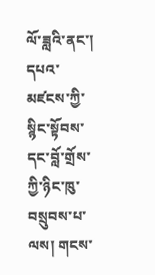ལོ་ཟླའི་ནང་། དཔའ་མཛངས་ཀྱི་སྙིང་སྟོབས་དང་བློ་གྲོས་ཀྱི་ཉིང་ཁུ་བསྲུབས་པ་ལས། གངས་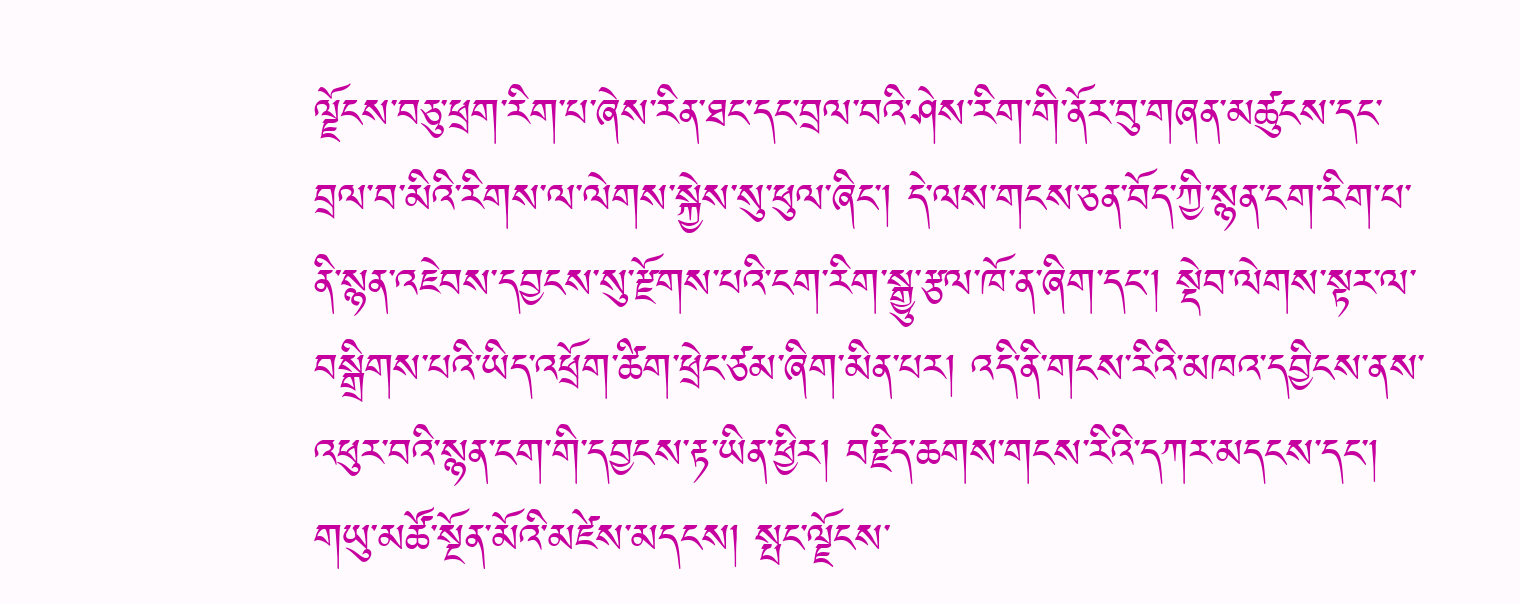ལྗོངས་བཅུ་ཕྲག་རིག་པ་ཞེས་རིན་ཐང་དང་བྲལ་བའི་ཤེས་རིག་གི་ནོར་བུ་གཞན་མཚུངས་དང་བྲལ་བ་མིའི་རིགས་ལ་ལེགས་སྐྱེས་སུ་ཕུལ་ཞིང་། དེ་ལས་གངས་ཅན་བོད་ཀྱི་སྙན་ངག་རིག་པ་ནི་སྙན་འཇེབས་དབྱངས་སུ་རྫོགས་པའི་ངག་རིག་སྒྱུ་རྩལ་ཁོ་ན་ཞིག་དང་། སྡེབ་ལེགས་སྟར་ལ་བསྒྲིགས་པའི་ཡིད་འཕྲོག་ཚིག་ཕྲེང་ཙམ་ཞིག་མིན་པར། འདི་ནི་གངས་རིའི་མཁའ་དབྱིངས་ནས་འཕུར་བའི་སྙན་ངག་གི་དབྱངས་རྟ་ཡིན་ཕྱིར། བརྗིད་ཆགས་གངས་རིའི་དཀར་མདངས་དང་། གཡུ་མཚོ་སྔོན་མོའི་མཛེས་མདངས། སྤང་ལྗོངས་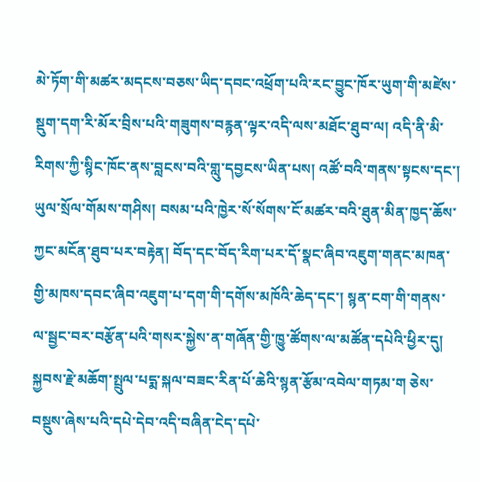མེ་ཏོག་གི་མཚར་མདངས་བཅས་ཡིད་དབང་འཕྲོག་པའི་རང་བྱུང་ཁོར་ཡུག་གི་མཛེས་སྡུག་དག་རི་མོར་བྲིས་པའི་གཟུགས་བརྙན་ལྟར་འདི་ལས་མཐོང་ཐུབ་ལ། འདི་ནི་མི་རིགས་ཀྱི་སྙིང་ཁོང་ནས་བླངས་བའི་གླུ་དབྱངས་ཡིན་པས། འཚོ་བའི་གནས་སྟངས་དང་། ཡུལ་སྲོལ་གོམས་གཤིས། བསམ་པའི་ཁྱེར་སོ་སོགས་ངོ་མཚར་བའི་ཐུན་མིན་ཁྱད་ཆོས་ཀྱང་མངོན་ཐུབ་པར་བརྟེན། བོད་དང་བོད་རིག་པར་དོ་སྣང་ཞིབ་འཇུག་གནང་མཁན་གྱི་མཁས་དབང་ཞིབ་འཇུག་པ་དག་གི་དགོས་མཁོའི་ཆེད་དང་། སྙན་ངག་གི་གནས་ལ་སྦྱང་བར་བརྩོན་པའི་གསར་སྐྱེས་ན་གཞོན་གྱི་ཁྱུ་ཚོགས་ལ་མཚོན་དཔེའི་ཕྱིར་དུ། སྐྱབས་རྗེ་མཆོག་སྤྲུལ་པདྨ་སྐལ་བཟང་རིན་པོ་ཆེའི་སྙན་རྩོམ་འབེལ་གཏམ་ག ཅེས་བསྡུས་ཞེས་པའི་དཔེ་དེབ་འདི་བཞིན་ངེད་དཔེ་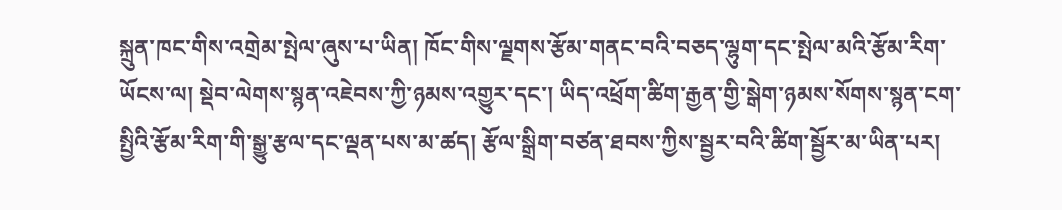སྐྲུན་ཁང་གིས་འགྲེམ་སྤེལ་ཞུས་པ་ཡིན། ཁོང་གིས་ལྗགས་རྩོམ་གནང་བའི་བཅད་ལྷུག་དང་སྤེལ་མའི་རྩོམ་རིག་ཡོངས་ལ། སྡེབ་ལེགས་སྙན་འཇེབས་ཀྱི་ཉམས་འགྱུར་དང་། ཡིད་འཕྲོག་ཚིག་རྒྱན་གྱི་སྒེག་ཉམས་སོགས་སྙན་ངག་སྤྱིའི་རྩོམ་རིག་གི་སྒྱུ་རྩལ་དང་ལྡན་པས་མ་ཚད། རྩོལ་སྒྲིག་བཙན་ཐབས་ཀྱིས་སྦྱར་བའི་ཚིག་སྦྱོར་མ་ཡིན་པར།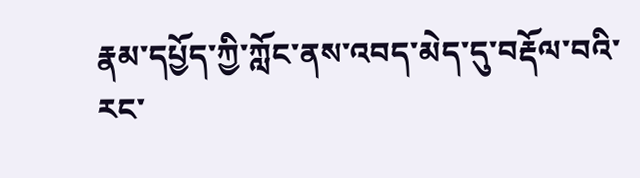རྣམ་དཔྱོད་ཀྱི་ཀློང་ནས་འབད་མེད་དུ་བརྡོལ་བའི་རང་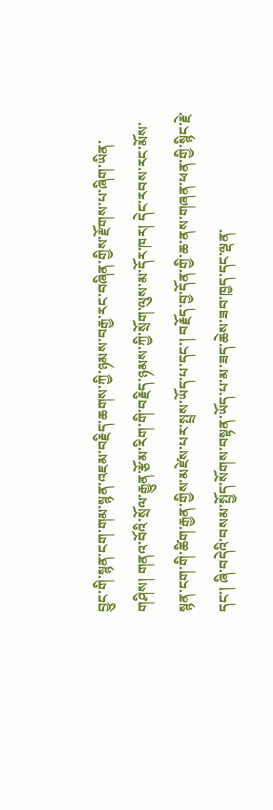བྱུང་གི་སྙན་ངག་གམ་སྙན་འཇམ་བརྗིད་ཆགས་ཀྱི་ཉམས་བརྒྱ་རང་བཞིན་གྱིས་རྫོགས་པ་ཞིག་ཡིན་གཤིས། གནའ་བོའི་སྲོལ་རྒྱུན་རྩོམ་རིག་གི་བརྗིད་ཉམས་ཀྱི་སྲོག་ལུས་མ་དོར་ཁར། དེང་རབས་རང་མོས་སྙན་ངག་གི་ཚིག་རྒྱན་གྱིས་མཛེས་པར་སྤྲས་ཡོད་པ་དང་། བརྗོད་བྱ་དོན་གྱི་ཆ་ནས་གཞན་ཕན་གྱི་སྙིང་རྗེ་དང་། ཞི་བདེའི་བསམ་སྤྱོད་སོགས་བསྟན་ཡོད་པ་མ་ཟད་ཆེས་ཟབ་ཁྱད་དང་ལྡན་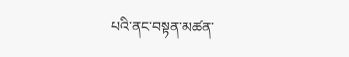པའི་ནང་བསྟན་མཚན་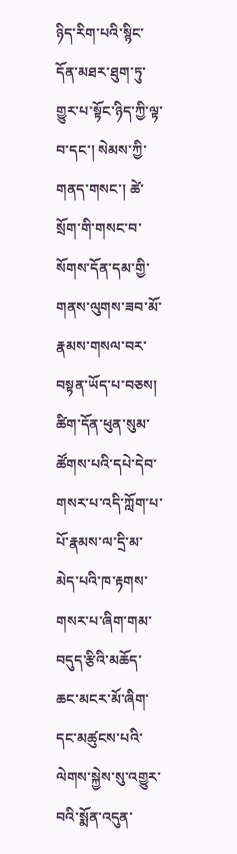ཉིད་རིག་པའི་སྙིང་དོན་མཐར་ཐུག་ཏུ་གྱུར་པ་སྟོང་ཉིད་ཀྱི་ལྟ་བ་དང་། སེམས་ཀྱི་གནད་གསང་། ཚེ་སྲོག་གི་གསང་བ་སོགས་དོན་དམ་གྱི་གནས་ལུགས་ཟབ་མོ་རྣམས་གསལ་བར་བསྟན་ཡོད་པ་བཅས། ཚིག་དོན་ཕུན་སུམ་ཚོགས་པའི་དཔེ་དེབ་གསར་པ་འདི་ཀློག་པ་པོ་རྣམས་ལ་དྲི་མ་མེད་པའི་ཁ་རྟགས་གསར་པ་ཞིག་གམ་བདུད་རྩིའི་མཆོད་ཆང་མངར་མོ་ཞིག་དང་མཚུངས་པའི་ལེགས་སྐྱེས་སུ་འགྱུར་བའི་སྨོན་འདུན་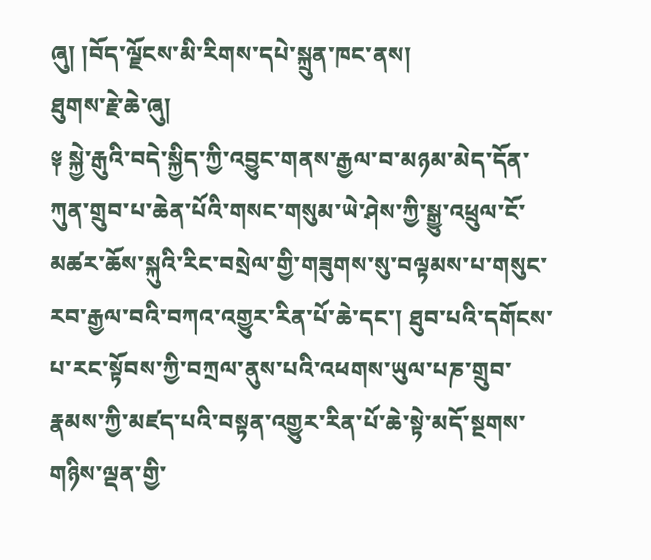ཞུ། །བོད་ལྗོངས་མི་རིགས་དཔེ་སྐྲུན་ཁང་ནས།
ཐུགས་རྗེ་ཆེ་ཞུ།
༈ སྐྱེ་རྒུའི་བདེ་སྐྱིད་ཀྱི་འབྱུང་གནས་རྒྱལ་བ་མཉམ་མེད་དོན་ཀུན་གྲུབ་པ་ཆེན་པོའི་གསང་གསུམ་ཡེ་ཤེས་ཀྱི་སྒྱུ་འཕྲུལ་ངོ་མཚར་ཆོས་སྐུའི་རིང་བསྲེལ་གྱི་གཟུགས་སུ་བལྟམས་པ་གསུང་རབ་རྒྱལ་བའི་བཀའ་འགྱུར་རིན་པོ་ཆེ་དང་། ཐུབ་པའི་དགོངས་པ་རང་སྟོབས་ཀྱི་བཀྲལ་ནུས་པའི་འཕགས་ཡུལ་པཎ་གྲུབ་རྣམས་ཀྱི་མཛད་པའི་བསྟན་འགྱུར་རིན་པོ་ཆེ་སྟེ་མདོ་སྔགས་གཉིས་ལྡན་གྱི་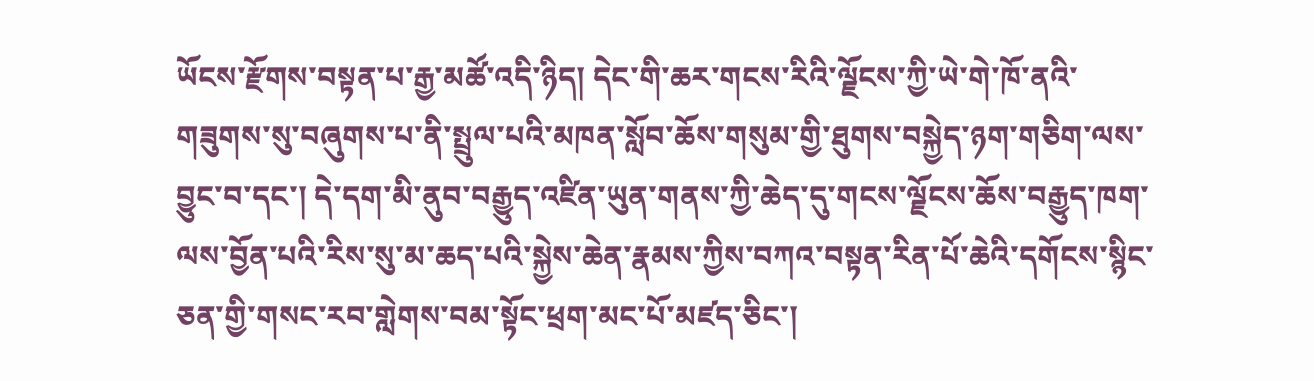ཡོངས་རྫོགས་བསྟན་པ་རྒྱ་མཚོ་འདི་ཉིད། དེང་གི་ཆར་གངས་རིའི་ལྗོངས་ཀྱི་ཡེ་གེ་ཁོ་ནའི་གཟུགས་སུ་བཞུགས་པ་ནི་སྤྲུལ་པའི་མཁན་སློབ་ཆོས་གསུམ་གྱི་ཐུགས་བསྐྱེད་ཉག་གཅིག་ལས་བྱུང་བ་དང་། དེ་དག་མི་ནུབ་བརྒྱུད་འཛིན་ཡུན་གནས་ཀྱི་ཆེད་དུ་གངས་ལྗོངས་ཆོས་བརྒྱུད་ཁག་ལས་བྱོན་པའི་རིས་སུ་མ་ཆད་པའི་སྐྱེས་ཆེན་རྣམས་ཀྱིས་བཀའ་བསྟན་རིན་པོ་ཆེའི་དགོངས་སྙིང་ཅན་གྱི་གསང་རབ་གླེགས་བམ་སྟོང་ཕྲག་མང་པོ་མཛད་ཅིང་།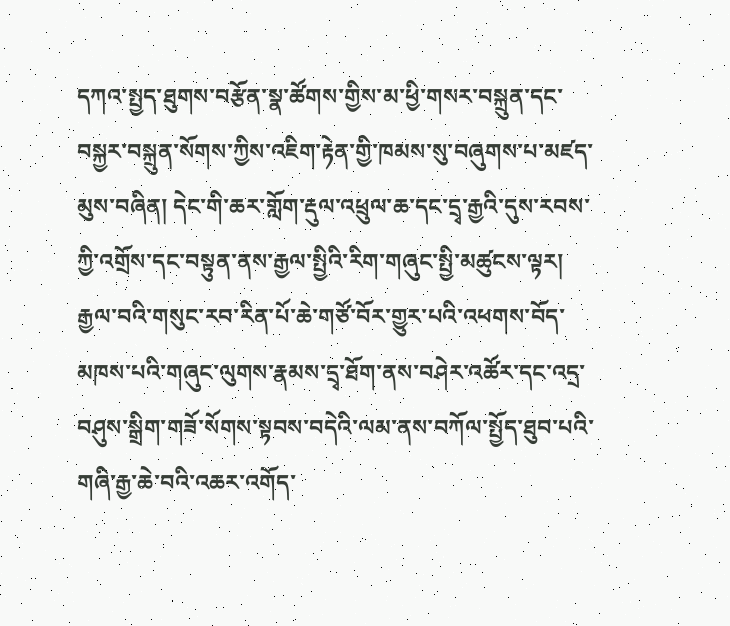དཀའ་སྤྱད་ཐུགས་བརྩོན་སྣ་ཚོགས་གྱིས་མ་ཕྱི་གསར་བསྐྲུན་དང་བསྐྱར་བསྐྲུན་སོགས་ཀྱིས་འཇིག་རྟེན་གྱི་ཁམས་སུ་བཞུགས་པ་མཛད་མུས་བཞིན། དེང་གི་ཆར་གློག་རྡུལ་འཕྲུལ་ཆ་དང་དྲྭ་རྒྱའི་དུས་རབས་ཀྱི་འགྲོས་དང་བསྟུན་ནས་རྒྱལ་སྤྱིའི་རིག་གཞུང་སྤྱི་མཚུངས་ལྟར། རྒྱལ་བའི་གསུང་རབ་རིན་པོ་ཆེ་གཙོ་བོར་གྱུར་པའི་འཕགས་བོད་མཁས་པའི་གཞུང་ལུགས་རྣམས་དྲྭ་ཐོག་ནས་བཤེར་འཚོར་དང་འདྲ་བཤུས་སྒྲིག་གཟོ་སོགས་སྟབས་བདེའི་ལམ་ནས་བཀོལ་སྤྱོད་ཐུབ་པའི་གཞི་རྒྱ་ཆེ་བའི་འཆར་འགོད་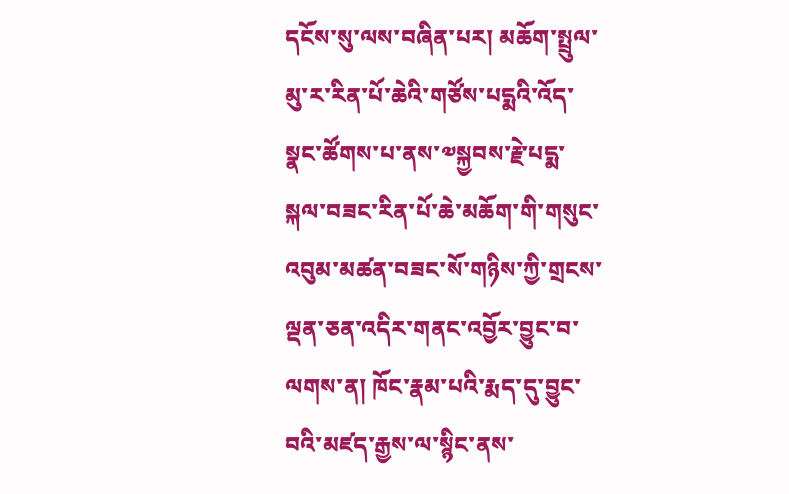དངོས་སུ་ལས་བཞིན་པར། མཆོག་སྤྲུལ་མུ་ར་རིན་པོ་ཆེའི་གཙོས་པདྨའི་འོད་སྣང་ཚོགས་པ་ནས་༧སྐྱབས་རྗེ་པདྨ་སྐལ་བཟང་རིན་པོ་ཆེ་མཆོག་གི་གསུང་འབུམ་མཚན་བཟང་སོ་གཉིས་ཀྱི་གྲངས་ལྡན་ཅན་འདིར་གནང་འབྱོར་བྱུང་བ་ལགས་ན། ཁོང་རྣམ་པའི་རྨད་དུ་བྱུང་བའི་མཛད་རྒྱས་ལ་སྙིང་ནས་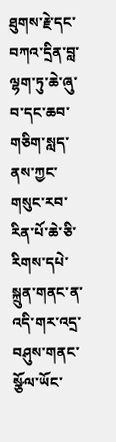ཐུགས་རྗེ་དང་བཀའ་དྲིན་བླ་ལྷག་ཏུ་ཆེ་ཞུ་བ་དང་ཆབ་གཅིག་སླད་ནས་ཀྱང་གསུང་རབ་རིན་པོ་ཆེ་ཅི་རིགས་དཔེ་སྐྲུན་གནང་ན་འདི་གར་འདྲ་བཤུས་གནང་སྩོལ་ཡོང་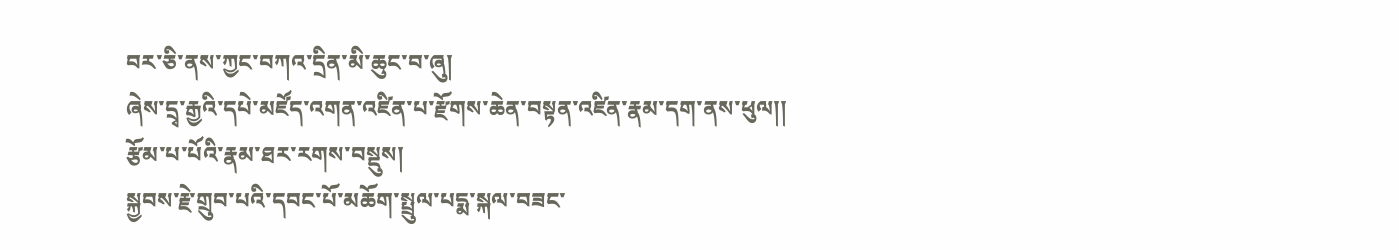བར་ཅི་ནས་ཀྱང་བཀའ་དྲིན་མི་ཆུང་བ་ཞུ།
ཞེས་དྲྭ་རྒྱའི་དཔེ་མཛོད་འགན་འཛིན་པ་རྫོགས་ཆེན་བསྟན་འཛིན་རྣམ་དག་ནས་ཕུལ།།
རྩོམ་པ་པོའི་རྣམ་ཐར་རགས་བསྡུས།
སྐྱབས་རྗེ་གྲུབ་པའི་དབང་པོ་མཆོག་སྤྲུལ་པདྨ་སྐལ་བཟང་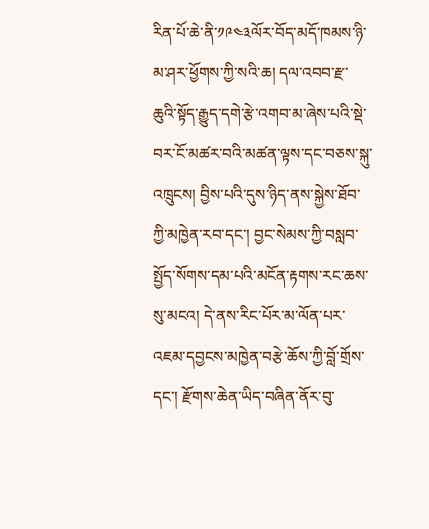རིན་པོ་ཆེ་ནི་༡༩༤༣ལོར་བོད་མདོ་ཁམས་ཉི་མ་ཤར་ཕྱོགས་ཀྱི་སའི་ཆ། དལ་འབབ་རྫ་ཆུའི་སྟོད་རྒྱུད་དགེ་རྩེ་འགབ་མ་ཞེས་པའི་སྡེ་བར་ངོ་མཚར་བའི་མཚན་ལྟས་དང་བཅས་སྐུ་འཁྲུངས། བྱིས་པའི་དུས་ཉིད་ནས་སྐྱེས་ཐོབ་ཀྱི་མཁྱེན་རབ་དང་། བྱང་སེམས་ཀྱི་བསླབ་སྤྱོད་སོགས་དམ་པའི་མངོན་རྟགས་རང་ཆས་སུ་མངའ། དེ་ནས་རིང་པོར་མ་ལོན་པར་འཇམ་དབྱངས་མཁྱེན་བརྩེ་ཆོས་ཀྱི་བློ་གྲོས་དང་། རྫོགས་ཆེན་ཡིད་བཞིན་ནོར་བུ་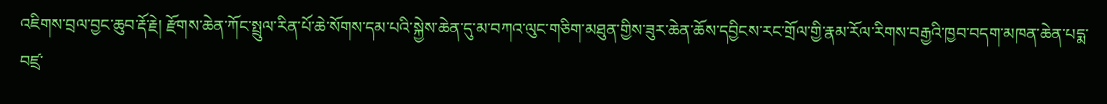འཇིགས་བྲལ་བྱང་ཆུབ་རྡོ་རྗེ། རྫོགས་ཆེན་ཀོང་སྤྲུལ་རིན་པོ་ཆེ་སོགས་དམ་པའི་སྐྱེས་ཆེན་དུ་མ་བཀའ་ལུང་གཅིག་མཐུན་གྱིས་ཟུར་ཆེན་ཆོས་དབྱིངས་རང་གྲོལ་གྱི་རྣམ་རོལ་རིགས་བརྒྱའི་ཁྱབ་བདག་མཁན་ཆེན་པདྨ་བཛྲ་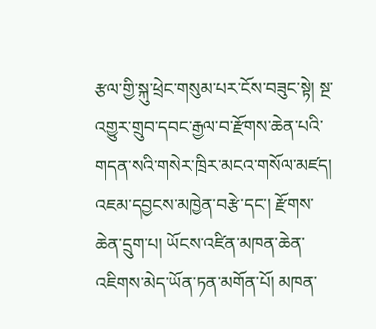རྩལ་གྱི་སྐུ་ཕྲེང་གསུམ་པར་ངོས་བཟུང་སྟེ། སྔ་འགྱུར་གྲུབ་དབང་རྒྱལ་བ་རྫོགས་ཆེན་པའི་གདན་སའི་གསེར་ཁྲིར་མངའ་གསོལ་མཛད། འཇམ་དབྱངས་མཁྱེན་བརྩེ་དང་། རྫོགས་ཆེན་དྲུག་པ། ཡོངས་འཛིན་མཁན་ཆེན་འཇིགས་མེད་ཡོན་ཏན་མགོན་པོ། མཁན་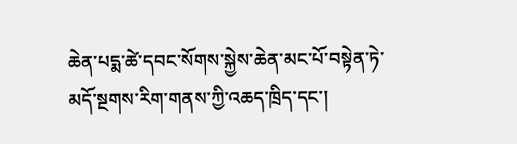ཆེན་པདྨ་ཚེ་དབང་སོགས་སྐྱེས་ཆེན་མང་པོ་བསྟེན་ཏེ་མདོ་སྔགས་རིག་གནས་ཀྱི་འཆད་ཁྲིད་དང་།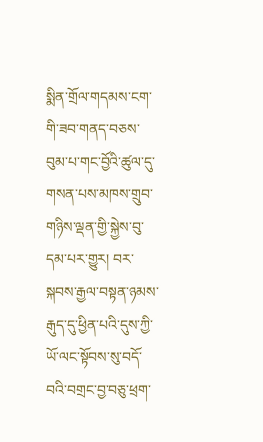སྨིན་གྲོལ་གདམས་ངག་གི་ཟབ་གནད་བཅས་བུམ་པ་གང་བྱོའི་ཚུལ་དུ་གསན་པས་མཁས་གྲུབ་གཉིས་ལྡན་གྱི་སྐྱེས་བུ་དམ་པར་གྱུར། བར་སྐབས་རྒྱལ་བསྟན་ཉམས་རྒུད་དུ་ཕྱིན་པའི་དུས་ཀྱི་ཡོ་ལང་སྟོབས་སུ་བདོ་བའི་བགྲང་བྱ་བཅུ་ཕྲག་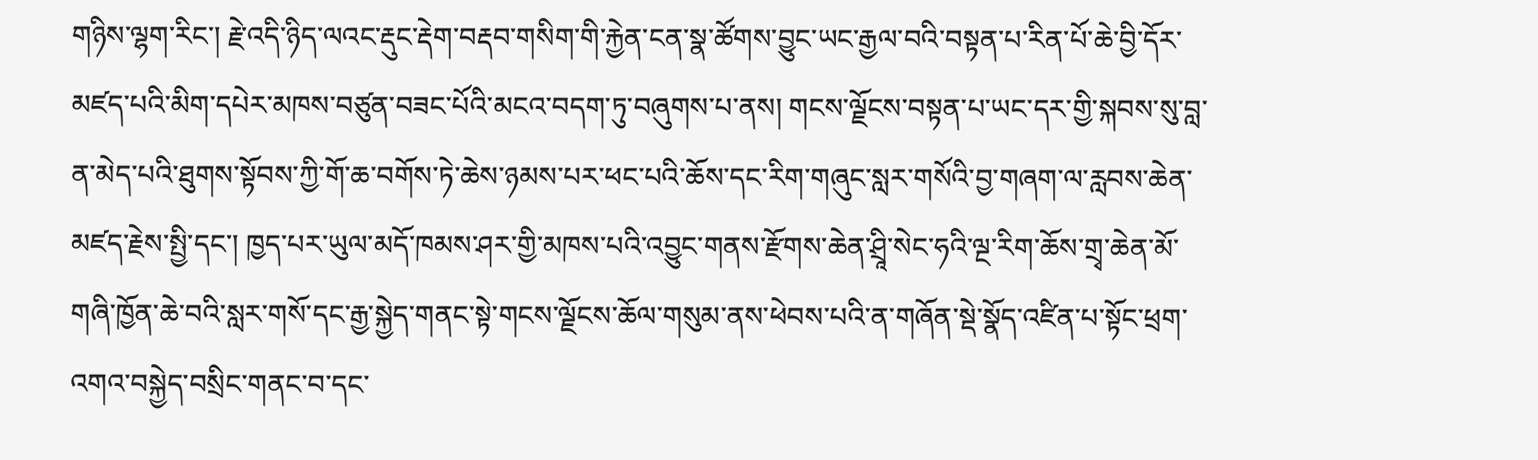གཉིས་ལྷག་རིང་། རྗེ་འདི་ཉིད་ལའང་རྡུང་རྡེག་བརྡབ་གསིག་གི་རྐྱེན་ངན་སྣ་ཚོགས་བྱུང་ཡང་རྒྱལ་བའི་བསྟན་པ་རིན་པོ་ཆེ་བྱི་དོར་མཛད་པའི་མིག་དཔེར་མཁས་བཙུན་བཟང་པོའི་མངའ་བདག་ཏུ་བཞུགས་པ་ནས། གངས་ལྗོངས་བསྟན་པ་ཡང་དར་གྱི་སྐབས་སུ་བླ་ན་མེད་པའི་ཐུགས་སྟོབས་ཀྱི་གོ་ཆ་བགོས་ཏེ་ཆེས་ཉམས་པར་ཕང་པའི་ཆོས་དང་རིག་གཞུང་སླར་གསོའི་བྱ་གཞག་ལ་རླབས་ཆེན་མཛད་རྗེས་སྤྱི་དང་། ཁྱད་པར་ཡུལ་མདོ་ཁམས་ཤར་གྱི་མཁས་པའི་འབྱུང་གནས་རྫོགས་ཆེན་ཤྲཱི་སེང་ཧའི་ལྔ་རིག་ཆོས་གྲྭ་ཆེན་མོ་གཞི་ཁྱོན་ཆེ་བའི་སླར་གསོ་དང་རྒྱ་སྐྱེད་གནང་སྟེ་གངས་ལྗོངས་ཆོལ་གསུམ་ནས་ཕེབས་པའི་ན་གཞོན་སྡེ་སྣོད་འཛིན་པ་སྟོང་ཕྲག་འགའ་བསྐྱེད་བསྲིང་གནང་བ་དང་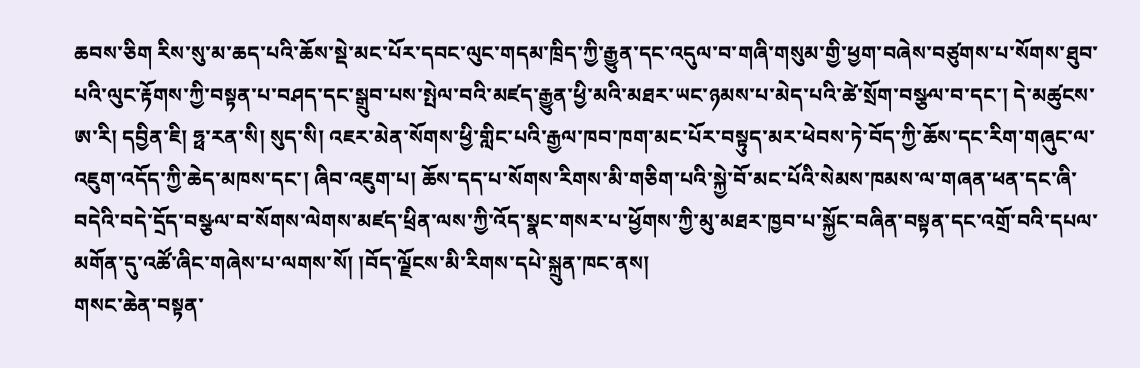ཆབས་ཅིག རིས་སུ་མ་ཆད་པའི་ཆོས་སྡེ་མང་པོར་དབང་ལུང་གདམ་ཁྲིད་ཀྱི་རྒྱུན་དང་འདུལ་བ་གཞི་གསུམ་གྱི་ཕྱག་བཞེས་བཙུགས་པ་སོགས་ཐུབ་པའི་ལུང་རྟོགས་ཀྱི་བསྟན་པ་བཤད་དང་སྒྲུབ་པས་སྤེལ་བའི་མཛད་རྒྱུན་ཕྱི་མའི་མཐར་ཡང་ཉམས་པ་མེད་པའི་ཚེ་སྲོག་བསྩལ་བ་དང་། དེ་མཚུངས་ཨ་རི། དབྱིན་ཇི། ཧྥ་རན་སི། སུད་སི། འཇར་མེན་སོགས་ཕྱི་གླིང་པའི་རྒྱལ་ཁབ་ཁག་མང་པོར་བསྟུད་མར་ཕེབས་ཏེ་བོད་ཀྱི་ཆོས་དང་རིག་གཞུང་ལ་འཇུག་འདོད་ཀྱི་ཆེད་མཁས་དང་། ཞིབ་འཇུག་པ། ཆོས་དད་པ་སོགས་རིགས་མི་གཅིག་པའི་སྐྱེ་བོ་མང་པོའི་སེམས་ཁམས་ལ་གཞན་ཕན་དང་ཞི་བདེའི་བདེ་དྲོད་བསྩལ་བ་སོགས་ལེགས་མཛད་ཕྲིན་ལས་ཀྱི་འོད་སྣང་གསར་པ་ཕྱོགས་ཀྱི་མུ་མཐར་ཁྱབ་པ་སྐྱོང་བཞིན་བསྟན་དང་འགྲོ་བའི་དཔལ་མགོན་དུ་འཚོ་ཞིང་གཞེས་པ་ལགས་སོ། །བོད་ལྗོངས་མི་རིགས་དཔེ་སྐྲུན་ཁང་ནས།
གསང་ཆེན་བསྟན་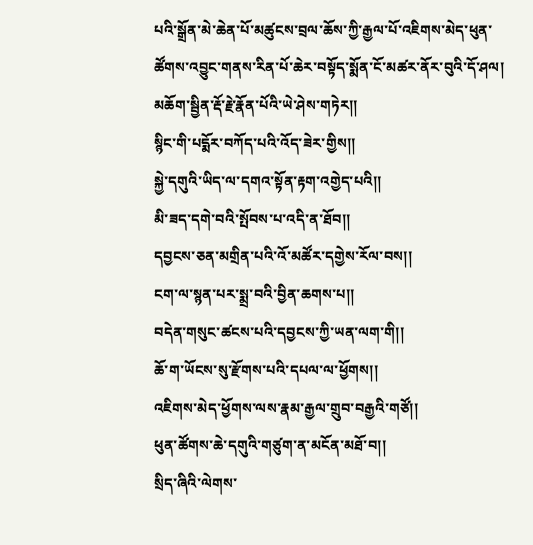པའི་སྒྲོན་མེ་ཆེན་པོ་མཚུངས་བྲལ་ཆོས་ཀྱི་རྒྱལ་པོ་འཇིགས་མེད་ཕུན་ཚོགས་འབྱུང་གནས་རིན་པོ་ཆེར་བསྟོད་སྨོན་ངོ་མཚར་ནོར་བུའི་དོ་ཤལ།
མཆོག་སྦྱིན་རྡོ་རྗེ་རྣོན་པོའི་ཡེ་ཤེས་གཏེར།།
སྙིང་གི་པདྨོར་བཀོད་པའི་འོད་ཟེར་གྱིས།།
སྐྱེ་དགུའི་ཡིད་ལ་དགའ་སྟོན་རྟག་འགྱེད་པའི།།
མི་ཟད་དགེ་བའི་སྤོབས་པ་འདི་ན་ཐོབ།།
དབྱངས་ཅན་མགྲིན་པའི་འོ་མཚོར་དགྱེས་རོལ་བས།།
ངག་ལ་སྙན་པར་སྨྲ་བའི་བྱིན་ཆགས་པ།།
བདེན་གསུང་ཚངས་པའི་དབྱངས་ཀྱི་ཡན་ལག་གི།།
ཆོ་ག་ཡོངས་སུ་རྫོགས་པའི་དཔལ་ལ་ཕྱོགས།།
འཇིགས་མེད་ཕྱོགས་ལས་རྣམ་རྒྱལ་གྲུབ་བརྒྱའི་གཙོ།།
ཕུན་ཚོགས་ཆེ་དགུའི་གཙུག་ན་མངོན་མཐོ་བ།།
སྲིད་ཞིའི་ལེགས་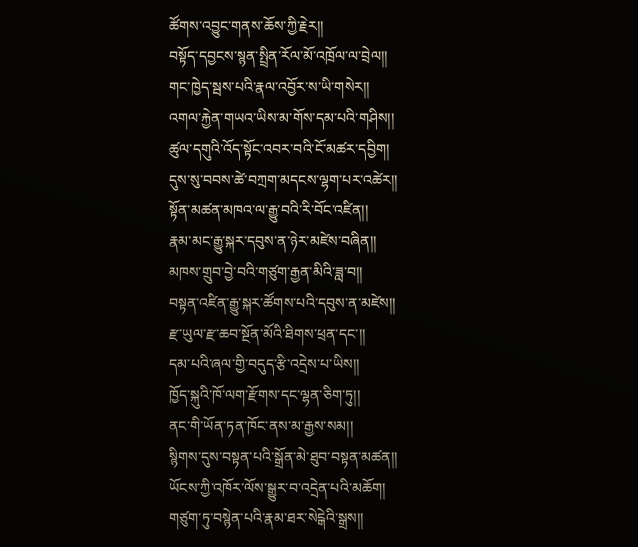ཚོགས་འབྱུང་གནས་ཆོས་ཀྱི་རྗེར།།
བསྟོད་དབྱངས་སྙན་སྤྲིན་རོལ་མོ་འཁྲོལ་ལ་བྲེལ།།
གང་ཁྱེད་སྦས་པའི་རྣལ་འབྱོར་ས་ཡི་གསེར།།
འགལ་རྐྱེན་གཡའ་ཡིས་མ་གོས་དམ་པའི་གཤིས།།
ཚུལ་དགུའི་འོད་སྟོང་འབར་བའི་ངོ་མཚར་དབྱིག།
དུས་སུ་བབས་ཚེ་བཀྲག་མདངས་ལྷག་པར་འཚེར།།
སྟོན་མཚན་མཁའ་ལ་རྒྱུ་བའི་རི་བོང་འཛིན།།
རྣམ་མང་རྒྱུ་སྐར་དབུས་ན་ཉེར་མཛེས་བཞིན།།
མཁས་གྲུབ་བྱེ་བའི་གཙུག་རྒྱན་མིའི་ཟླ་བ།།
བསྟན་འཛིན་རྒྱུ་སྐར་ཚོགས་པའི་དབུས་ན་མཛེས།།
རྫ་ཡུལ་རྫ་ཆབ་སྔོན་མོའི་ཐིགས་ཕྲན་དང་།།
དམ་པའི་ཞལ་གྱི་བདུད་རྩི་འདྲེས་པ་ཡིས།།
ཁྱོད་སྐུའི་ཁོ་ལག་རྫོགས་དང་ལྷན་ཅིག་ཏུ།།
ནང་གི་ཡོན་ཏན་ཁོང་ནས་མ་རྒྱས་སམ།།
སྙིགས་དུས་བསྟན་པའི་སྒྲོན་མེ་ཐུབ་བསྟན་མཚན།།
ཡོངས་ཀྱི་འཁོར་ལོས་སྒྱུར་བ་འདྲེན་པའི་མཆོག།
གཙུག་ཏུ་བསྙེན་པའི་རྣམ་ཐར་སེངྒེའི་སྒྲས།།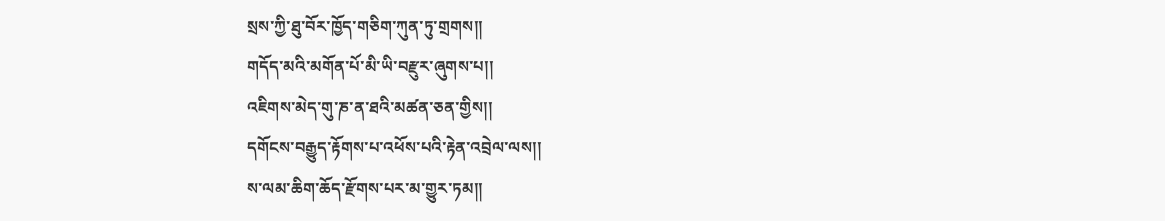སྲས་ཀྱི་ཐུ་བོར་ཁྱོད་གཅིག་ཀུན་ཏུ་གྲགས།།
གདོད་མའི་མགོན་པོ་མི་ཡི་བརྫུར་ཞུགས་པ།།
འཇིགས་མེད་གུ་ཎ་ན་ཐའི་མཚན་ཅན་གྱིས།།
དགོངས་བརྒྱུད་རྟོགས་པ་འཕོས་པའི་རྟེན་འབྲེལ་ལས།།
ས་ལམ་ཆིག་ཆོད་རྫོགས་པར་མ་གྱུར་ཏམ།།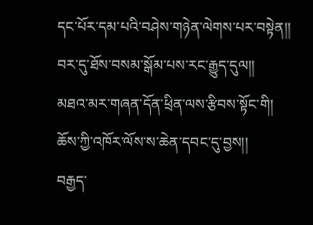དང་པོར་དམ་པའི་བཤེས་གཉེན་ལེགས་པར་བསྟེན།།
བར་དུ་ཐོས་བསམ་སྒོམ་པས་རང་རྒྱུད་དུལ།།
མཐའ་མར་གཞན་དོན་ཕྲིན་ལས་རྩིབས་སྟོང་གི།
ཆོས་ཀྱི་འཁོར་ལོས་ས་ཆེན་དབང་དུ་བྱས།།
བརྒྱད་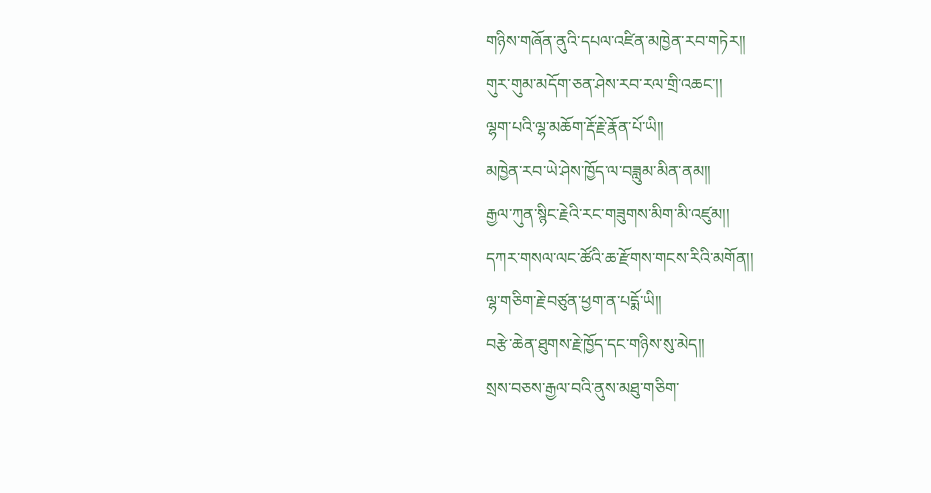གཉིས་གཞོན་ནུའི་དཔལ་འཛིན་མཁྱེན་རབ་གཏེར།།
གུར་གུམ་མདོག་ཅན་ཤེས་རབ་རལ་གྲི་འཆང་།།
ལྷག་པའི་ལྷ་མཆོག་རྡོ་རྗེ་རྣོན་པོ་ཡི།།
མཁྱེན་རབ་ཡེ་ཤེས་ཁྱོད་ལ་བཟླུམ་མིན་ནམ།།
རྒྱལ་ཀུན་སྙིང་རྗེའི་རང་གཟུགས་མིག་མི་འཛུམ།།
དཀར་གསལ་ལང་ཚོའི་ཆ་རྫོགས་གངས་རིའི་མགོན།།
ལྷ་གཅིག་རྗེ་བཙུན་ཕྱག་ན་པདྨོ་ཡི།།
བརྩེ་ཆེན་ཐུགས་རྗེ་ཁྱོད་དང་གཉིས་སུ་མེད།།
སྲས་བཅས་རྒྱལ་བའི་ནུས་མཐུ་གཅིག་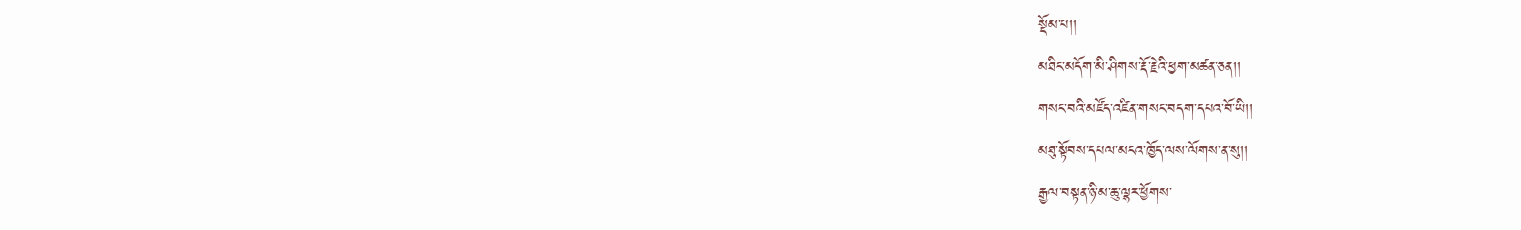སྡོམ་པ།།
མཐིང་མདོག་མི་ཤིགས་རྡོ་རྗེའི་ཕྱག་མཚན་ཅན།།
གསང་བའི་མཛོད་འཛིན་གསང་བདག་དཔའ་བོ་ཡི།།
མཐུ་སྟོབས་དཔལ་མངའ་ཁྱོད་ལས་ལོགས་ན་སུ།།
རྒྱལ་བསྟན་ཉི་མ་ཆུ་ལྷར་ཕྱོགས་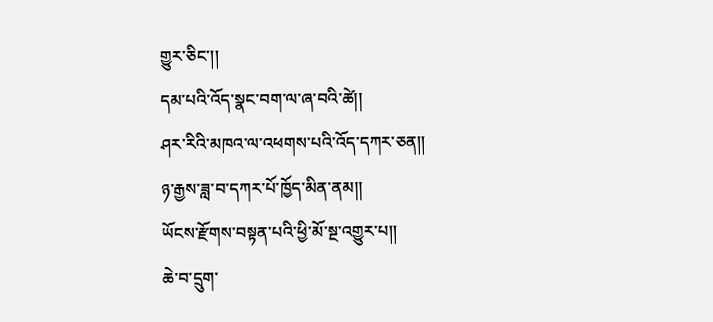གྱུར་ཅིང་།།
དམ་པའི་འོད་སྣང་བག་ལ་ཞ་བའི་ཚེ།།
ཤར་རིའི་མཁའ་ལ་འཕགས་པའི་འོད་དཀར་ཅན།།
ཉ་རྒྱས་ཟླ་བ་དཀར་པོ་ཁྱོད་མིན་ནམ།།
ཡོངས་རྫོགས་བསྟན་པའི་ཕྱི་མོ་སྔ་འགྱུར་པ།།
ཆེ་བ་དྲུག་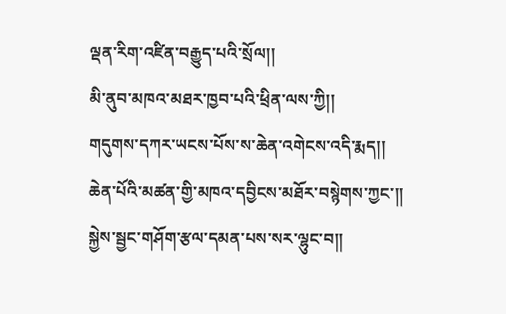ལྡན་རིག་འཛིན་བརྒྱུད་པའི་སྲོལ།།
མི་ནུབ་མཁའ་མཐར་ཁྱབ་པའི་ཕྲིན་ལས་ཀྱི།།
གདུགས་དཀར་ཡངས་པོས་ས་ཆེན་འགེངས་འདི་རྨད།།
ཆེན་པོའི་མཚན་གྱི་མཁའ་དབྱིངས་མཐོར་བསྙེགས་ཀྱང་།།
སྐྱེས་སྦྱང་གཤོག་རྩལ་དམན་པས་སར་ལྷུང་བ།།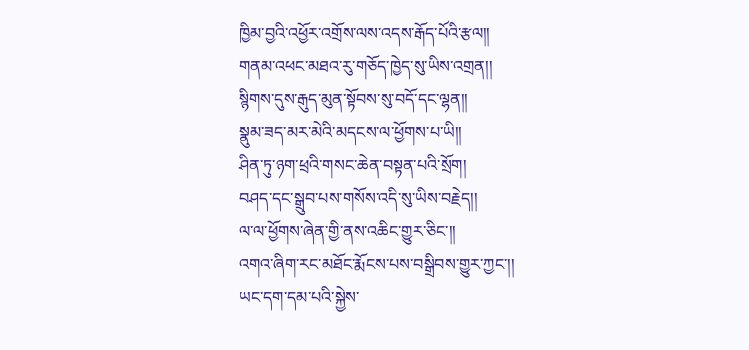ཁྱིམ་བྱའི་འཕྱོར་འགྲོས་ལས་འདས་རྒོད་པོའི་རྩལ།།
གནམ་འཕང་མཐའ་རུ་གཅོད་ཁྱེད་སུ་ཡིས་འགྲན།།
སྙིགས་དུས་རྒུད་མུན་སྟོབས་སུ་བདོ་དང་ལྷན།།
སྣུམ་ཟད་མར་མེའི་མདངས་ལ་ཕྱོགས་པ་ཡི།།
ཤིན་ཏུ་ཉག་ཕྲའི་གསང་ཆེན་བསྟན་པའི་སྲོག།
བཤད་དང་སྒྲུབ་པས་གསོས་འདི་སུ་ཡིས་བརྗེད།།
ལ་ལ་ཕྱོགས་ཞེན་གྱི་ནས་འཆིང་གྱུར་ཅིང་།།
འགའ་ཞིག་རང་མཐོང་རྨོངས་པས་བསྒྲིབས་གྱུར་ཀྱང་།།
ཡང་དག་དམ་པའི་སྐྱེས་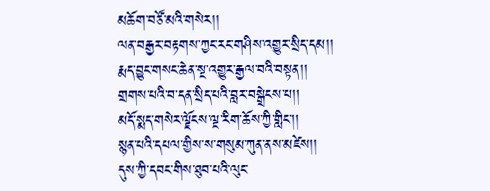མཆོག་བཙོ་མའི་གསེར།།
ལན་བརྒྱར་བརྟགས་ཀྱང་རང་གཤིས་འགྱུར་སྲིད་དམ།།
རྨད་བྱུང་གསང་ཆེན་སྔ་འགྱུར་རྒྱལ་བའི་བསྟན།།
གྲགས་པའི་བ་དན་སྲིད་པའི་བླར་བསྒྲེངས་པ།།
མདོ་སྨད་གསེར་ལྗོངས་ལྔ་རིག་ཆོས་ཀྱི་གླིང་།།
སྙན་པའི་དཔལ་གྱིས་ས་གསུམ་ཀུན་ནས་མཛེས།།
དུས་ཀྱི་དབང་གིས་ཐུབ་པའི་ལུང་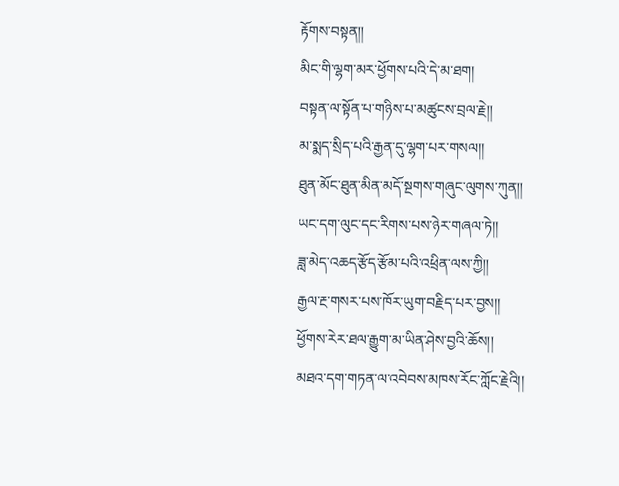རྟོགས་བསྟན།།
མིང་གི་ལྷག་མར་ཕྱོགས་པའི་དེ་མ་ཐག།
བསྟན་ལ་སྟོན་པ་གཉིས་པ་མཚུངས་བྲལ་རྗེ།།
མ་སྨད་སྲིད་པའི་རྒྱན་དུ་ལྷག་པར་གསལ།།
ཐུན་མོང་ཐུན་མིན་མདོ་སྔགས་གཞུང་ལུགས་ཀུན།།
ཡང་དག་ལུང་དང་རིགས་པས་ཉེར་གཞལ་ཏེ།།
ཟླ་མེད་འཆད་རྩོད་རྩོམ་པའི་འཕྲིན་ལས་ཀྱི།།
རྒྱལ་རྔ་གསར་པས་ཁོར་ཡུག་བརྗིད་པར་བྱས།།
ཕྱོགས་རེར་ཐལ་རྒྱུག་མ་ཡིན་ཤེས་བྱའི་ཆོས།།
མཐའ་དག་གཏན་ལ་འབེབས་མཁས་རོང་ཀློང་རྗེའི།།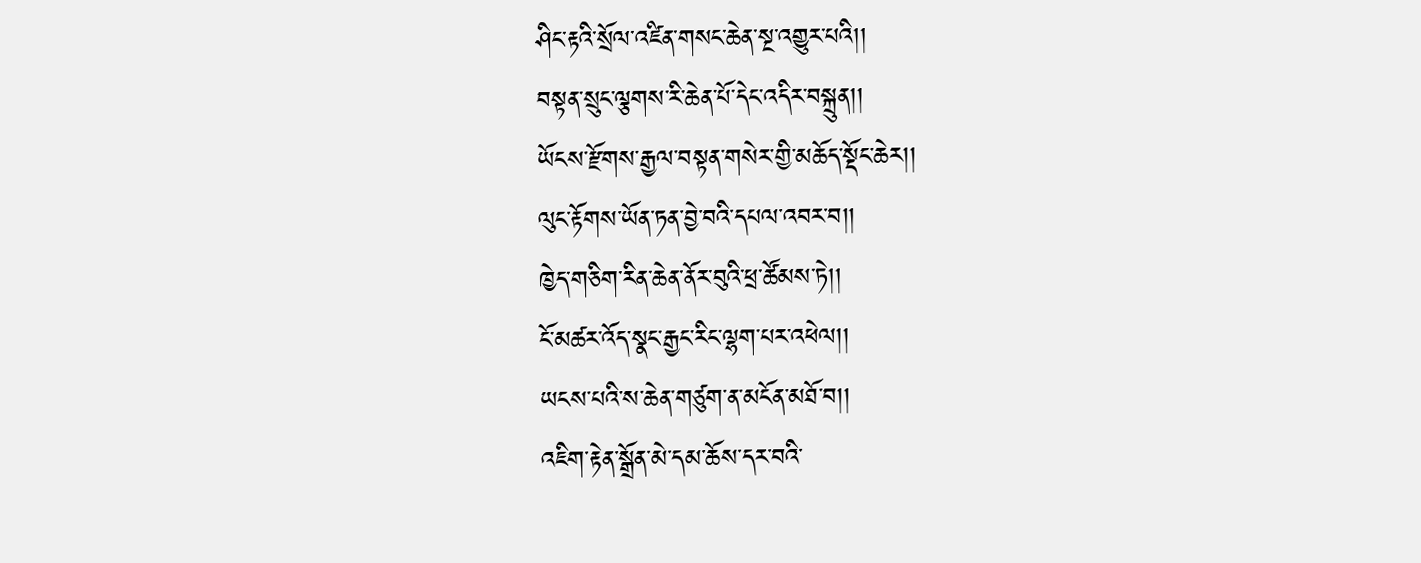ཤིང་རྟའི་སྲོལ་འཛིན་གསང་ཆེན་སྔ་འགྱུར་པའི།།
བསྟན་སྲུང་ལྕགས་རི་ཆེན་པོ་དེང་འདིར་བསྐྲུན།།
ཡོངས་རྫོགས་རྒྱལ་བསྟན་གསེར་གྱི་མཆོད་སྡོང་ཆེར།།
ལུང་རྟོགས་ཡོན་ཏན་བྱེ་བའི་དཔལ་འབར་བ།།
ཁྱེད་གཅིག་རིན་ཆེན་ནོར་བུའི་ཕྲ་ཚོམས་ཏེ།།
ངོ་མཚར་འོད་སྣང་རྒྱང་རིང་ལྷག་པར་འཕེལ།།
ཡངས་པའི་ས་ཆེན་གཙུག་ན་མངོན་མཐོ་བ།།
འཇིག་རྟེན་སྒྲོན་མེ་དམ་ཆོས་དར་བའི་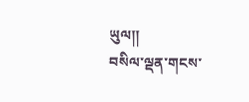ཡུལ།།
བསིལ་ལྡན་གངས་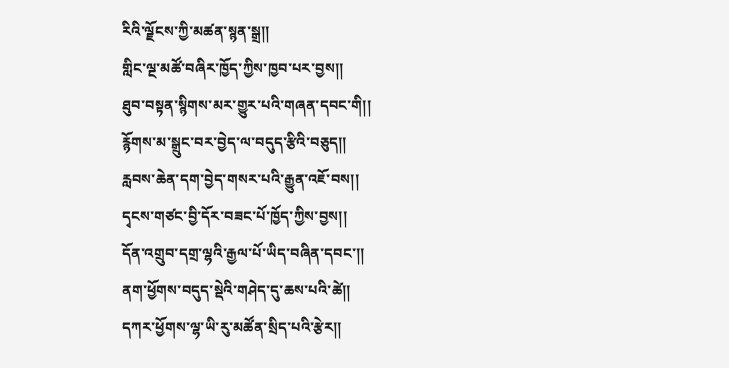རིའི་ལྗོངས་ཀྱི་མཚན་སྙན་སྒྲ།།
གླིང་ལྔ་མཚོ་བཞིར་ཁྱོད་ཀྱིས་ཁྱབ་པར་བྱས།།
ཐུབ་བསྟན་སྙིགས་མར་གྱུར་པའི་གཞན་དབང་གི།།
རྙོགས་མ་སྒྲུང་བར་བྱེད་ལ་བདུད་རྩིའི་བཅུད།།
རླབས་ཆེན་དག་བྱེད་གསར་པའི་རྒྱུན་འཇོ་བས།།
དྭངས་གཙང་བྱི་དོར་བཟང་པོ་ཁྱོད་ཀྱིས་བྱས།།
དོན་འགྲུབ་དགྲ་ལྷའི་རྒྱལ་པོ་ཡིད་བཞིན་དབང་།།
ནག་ཕྱོགས་བདུད་སྡེའི་གཤེད་དུ་ཆས་པའི་ཚེ།།
དཀར་ཕྱོགས་ལྷ་ཡི་རུ་མཚོན་སྲིད་པའི་རྩེར།།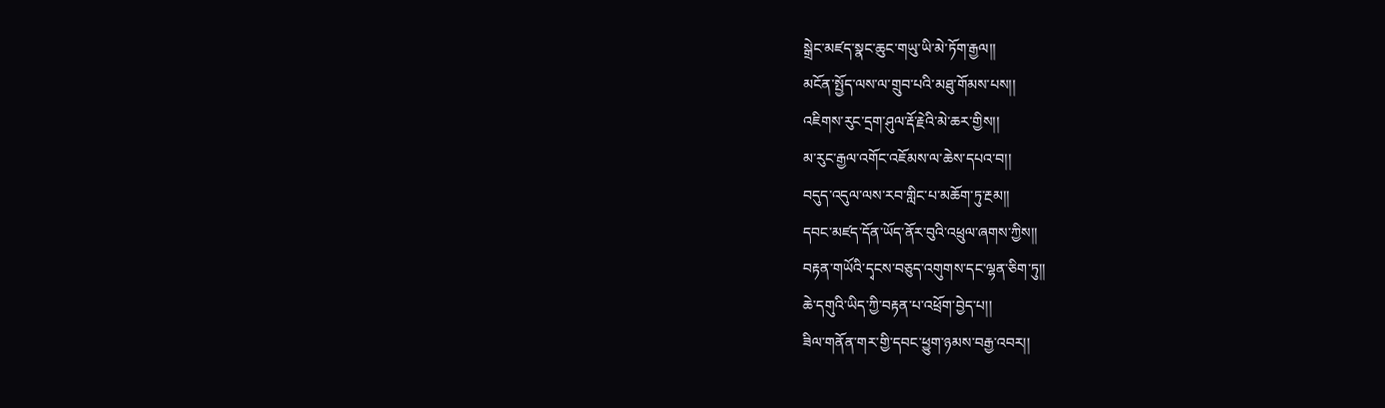སྒྲེང་མཛད་སྣང་ཆུང་གཡུ་ཡི་མེ་ཏོག་རྒྱལ།།
མངོན་སྤྱོད་ལས་ལ་གྲུབ་པའི་མཐུ་གོམས་པས།།
འཇིགས་རུང་དྲག་ཤུལ་རྡོ་རྗེའི་མེ་ཆར་གྱིས།།
མ་རུང་རྒྱལ་འགོང་འཇོམས་ལ་ཆེས་དཔའ་བ།།
བདུད་འདུལ་ལས་རབ་གླིང་པ་མཆོག་ཏུ་རྔམ།།
དབང་མཛད་དོན་ཡོད་ནོར་བུའི་འཕྲུལ་ཞགས་ཀྱིས།།
བརྟན་གཡོའི་དྭངས་བཅུད་འགུགས་དང་ལྷན་ཅིག་ཏུ།།
ཆེ་དགུའི་ཡིད་ཀྱི་བརྟན་པ་འཕྲོག་བྱེད་པ།།
ཟིལ་གནོན་གར་གྱི་དབང་ཕྱུག་ཉམས་བརྒྱ་འབར།།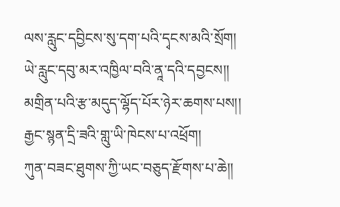ལས་རླུང་དབྱིངས་སུ་དག་པའི་དྭངས་མའི་སྲོག།
ཡེ་རླུང་དབུ་མར་འཁྱིལ་བའི་ནཱ་དའི་དབྱངས།།
མགྲིན་པའི་རྩ་མདུད་ལྷོད་པོར་ཉེར་ཆགས་པས།།
རྒྱང་སྙན་དྲི་ཟའི་གླུ་ཡི་ཁེངས་པ་འཕྲོག།
ཀུན་བཟང་ཐུགས་ཀྱི་ཡང་བཅུད་རྫོགས་པ་ཆེ།།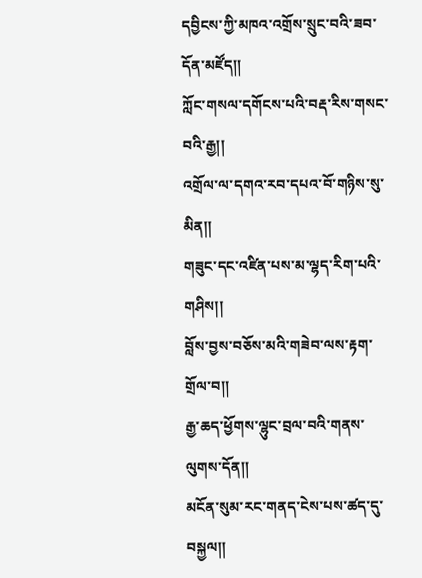དབྱིངས་ཀྱི་མཁའ་འགྲོས་སྲུང་བའི་ཟབ་དོན་མཛོད།།
ཀློང་གསལ་དགོངས་པའི་བརྡ་རིས་གསང་བའི་རྒྱ།།
འགྲོལ་ལ་དགའ་རབ་དཔའ་བོ་གཉིས་སུ་མིན།།
གཟུང་དང་འཛིན་པས་མ་ལྷད་རིག་པའི་གཤིས།།
བློས་བྱས་བཅོས་མའི་གཟེབ་ལས་རྟག་གྲོལ་བ།།
རྒྱ་ཆད་ཕྱོགས་ལྷུང་བྲལ་བའི་གནས་ལུགས་དོན།།
མངོན་སུམ་རང་གནད་ངེས་པས་ཚད་དུ་བསྐྱལ།།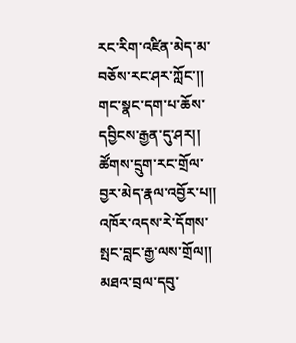རང་རིག་འཛིན་མེད་མ་བཅོས་རང་ཤར་ཀློང་།།
གང་སྣང་དག་པ་ཆོས་དབྱིངས་རྒྱན་དུ་ཤར།།
ཚོགས་དྲུག་རང་གྲོལ་བྱར་མེད་རྣལ་འབྱོར་པ།།
འཁོར་འདས་རེ་དོགས་སྤང་བླང་རྒྱ་ལས་གྲོལ།།
མཐའ་བྲལ་དབུ་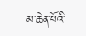མ་ཆེན་པོའི་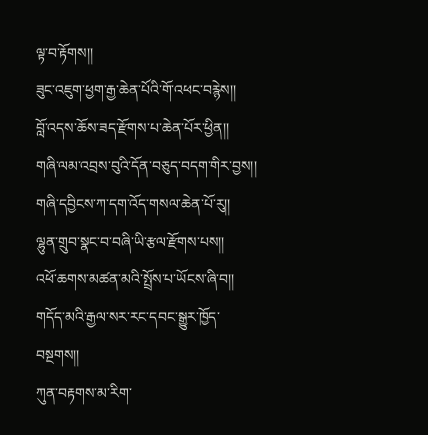ལྟ་བ་རྟོགས།།
ཟུང་འཇུག་ཕྱག་རྒྱ་ཆེན་པོའི་གོ་འཕང་བརྙེས།།
བློ་འདས་ཆོས་ཟད་རྫོགས་པ་ཆེན་པོར་ཕྱིན།།
གཞི་ལམ་འབྲས་བུའི་དོན་བཅུད་བདག་གིར་བྱས།།
གཞི་དབྱིངས་ཀ་དག་འོད་གསལ་ཆེན་པོ་རུ།།
ལྷུན་གྲུབ་སྣང་བ་བཞི་ཡི་རྩལ་རྫོགས་པས།།
འཕོ་ཆགས་མཚན་མའི་སྤྲོས་པ་ཡོངས་ཞི་བ།།
གདོད་མའི་རྒྱལ་སར་རང་དབང་སྒྱུར་ཁྱོད་བསྔགས།།
ཀུན་བརྟགས་མ་རིག་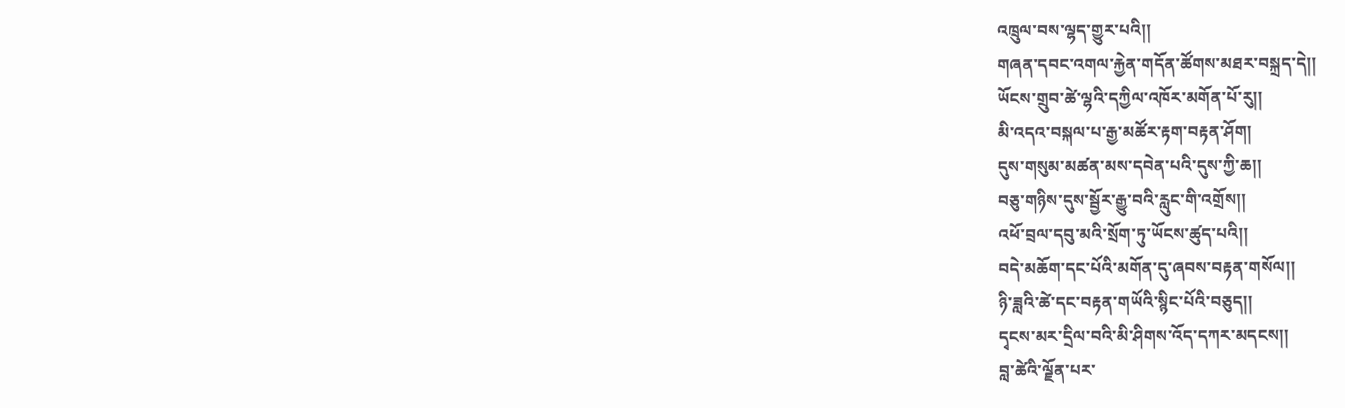འཁྲུལ་བས་ལྷད་གྱུར་པའི།།
གཞན་དབང་འགལ་རྐྱེན་གདོན་ཚོགས་མཐར་བསྐྲད་དེ།།
ཡོངས་གྲུབ་ཚེ་ལྷའི་དཀྱིལ་འཁོར་མགོན་པོ་རུ།།
མི་འདའ་བསྐལ་པ་རྒྱ་མཚོར་རྟག་བརྟན་ཤོག།
དུས་གསུམ་མཚན་མས་དབེན་པའི་དུས་ཀྱི་ཆ།།
བཅུ་གཉིས་དུས་སྦྱོར་རྒྱུ་བའི་རླུང་གི་འགྲོས།།
འཕོ་བྲལ་དབུ་མའི་སྲོག་ཏུ་ཡོངས་ཚུད་པའི།།
བདེ་མཆོག་དང་པོའི་མགོན་དུ་ཞབས་བརྟན་གསོལ།།
ཉི་ཟླའི་ཚེ་དང་བརྟན་གཡོའི་སྙིང་པོའི་བཅུད།།
དྭངས་མར་དྲིལ་བའི་མི་ཤིགས་འོད་དཀར་མདངས།།
བླ་ཚེའི་ལྗོན་པར་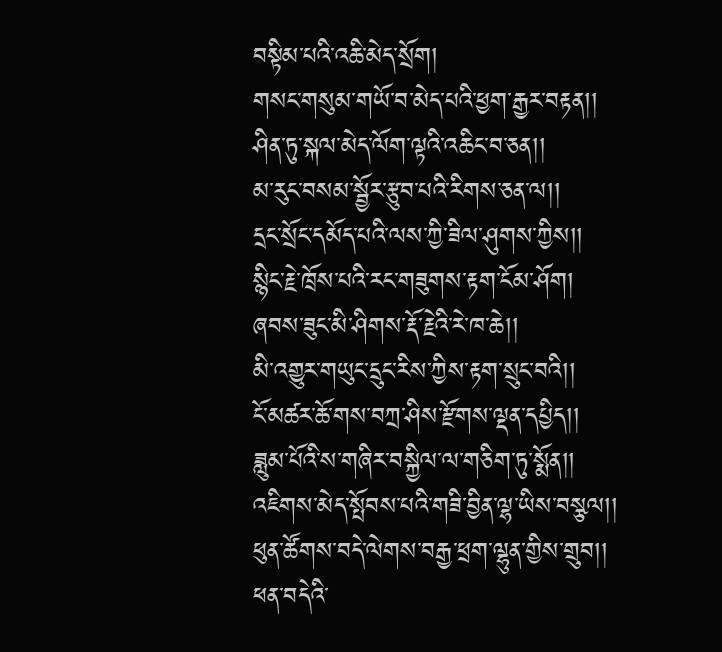བསྟིམ་པའི་འཆི་མེད་སྲོག།
གསང་གསུམ་གཡོ་བ་མེད་པའི་ཕྱག་རྒྱར་བརྟན།།
ཤིན་ཏུ་སྐལ་མེད་ལོག་ལྟའི་འཆིང་བ་ཅན།།
མ་རུང་བསམ་སྦྱོར་རྩུབ་པའི་རིགས་ཅན་ལ།།
དྲང་སྲོང་དམོད་པའི་ལས་ཀྱི་ཟིལ་ཤུགས་ཀྱིས།།
སྙིང་རྗེ་ཁྲོས་པའི་རང་གཟུགས་རྟག་ངོམ་ཤོག།
ཞབས་ཟུང་མི་ཤིགས་རྡོ་རྗེའི་རེ་ཁ་ཆེ།།
མི་འགྱུར་གཡུང་དྲུང་རིས་ཀྱིས་རྟག་སྲུང་བའི།།
ངོ་མཚར་ཆོ་གས་བཀྲ་ཤིས་རྫོགས་ལྡན་དཔྱིད།།
ཟླུམ་པོའི་ས་གཞིར་བསྐྱིལ་ལ་གཅིག་ཏུ་སྨོན།།
འཇིགས་མེད་སྤོབས་པའི་གཟི་བྱིན་ལྷ་ཡིས་བསྩལ།།
ཕུན་ཚོགས་བདེ་ལེགས་བརྒྱ་ཕྲག་ལྷུན་གྱིས་གྲུབ།།
ཕན་བདེའི་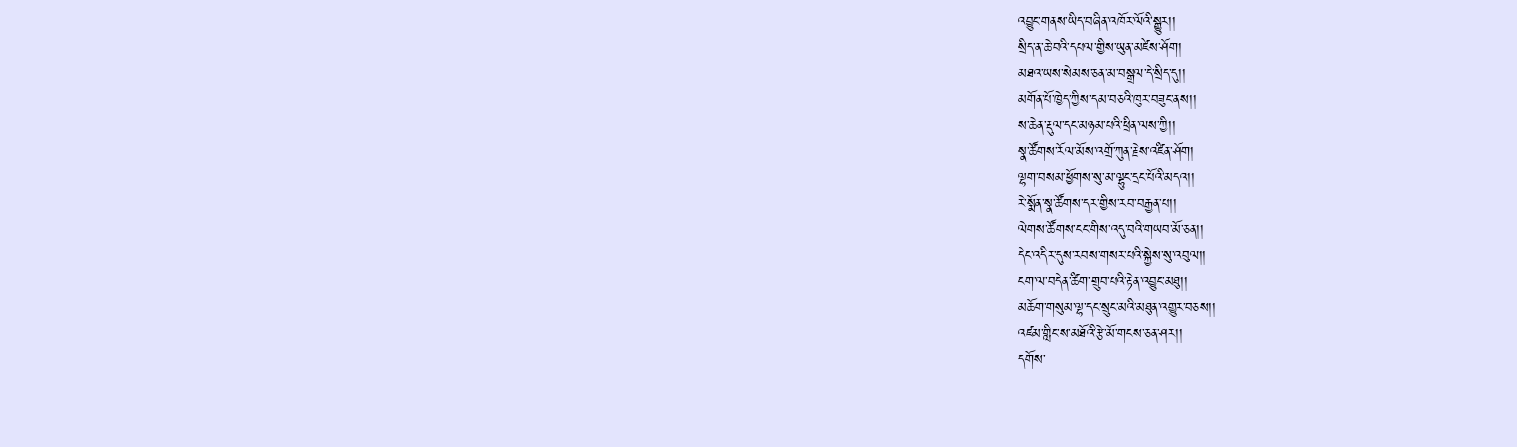འབྱུང་གནས་ཡིད་བཞིན་འཁོར་ལོའི་སྒྱུར།།
སྲིད་ན་ཆེ་བའི་དཔལ་གྱིས་ཡུན་མཛེས་ཤོག།
མཐའ་ཡས་སེམས་ཅན་མ་བསྒྲལ་དེ་སྲིད་དུ།།
མགོན་པོ་ཁྱེད་ཀྱིས་དམ་བཅའི་ཁུར་བཟུང་ནས།།
ས་ཆེན་རྡུལ་དང་མཉམ་པའི་ཕྲིན་ལས་ཀྱི།།
སྣ་ཚོགས་རོལ་མོས་འགྲོ་ཀུན་རྗེས་འཛིན་ཤོག།
ལྷག་བསམ་ཕྱོགས་སུ་མ་ལྷུང་དྲང་པོའི་མདའ།།
རེ་སྨོན་སྣ་ཚོགས་དར་གྱིས་རབ་བརྒྱན་པ།།
ལེགས་ཚོགས་ངང་གིས་འདུ་བའི་གཡབ་མོ་ཅན།།
དེང་འདིར་དུས་རབས་གསར་པའི་སྐྱེས་སུ་འབུལ།།
ངག་ལ་བདེན་ཚིག་གྲུབ་པའི་རྟེན་འབྱུང་མཐུ།།
མཆོག་གསུམ་ལྷ་དང་སྲུང་མའི་མཐུན་འགྱུར་བཅས།།
འཛམ་གླིང་ས་མཐོའི་རྩེ་མོ་གངས་ཅན་ཤར།།
དགོས་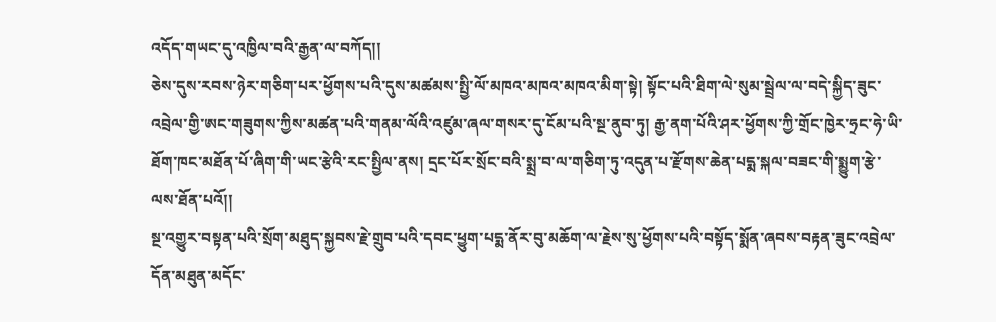འདོད་གཡང་དུ་འཁྱིལ་བའི་རྒྱན་ལ་བཀོད།།
ཅེས་དུས་རབས་ཉེར་གཅིག་པར་ཕྱོགས་པའི་དུས་མཚམས་སྤྱི་ལོ་མཁའ་མཁའ་མཁའ་མིག་སྟེ། སྟོང་པའི་ཐིག་ལེ་སུམ་སྦྲེལ་ལ་བདེ་སྐྱིད་ཟུང་འབྲེལ་གྱི་ཨང་གཟུགས་ཀྱིས་མཚན་པའི་གནམ་ལོའི་འཛུམ་ཞལ་གསར་དུ་ངོམ་པའི་སྔ་ནུབ་ཏུ། རྒྱ་ནག་པོའི་ཤར་ཕྱོགས་ཀྱི་གྲོང་ཁྱེར་ཧྲང་ཧེ་ཡི་ཐོག་ཁང་མཐོན་པོ་ཞིག་གི་ཡང་རྩེའི་རང་སྤྱིལ་ནས། དྲང་པོར་སྲོང་བའི་སྨྲ་བ་ལ་གཅིག་ཏུ་འདུན་པ་རྫོགས་ཆེན་པདྨ་སྐལ་བཟང་གི་སྨྱུག་རྩེ་ལས་ཐོན་པའོ།།
སྔ་འགྱུར་བསྟན་པའི་སྲོག་མཐུད་སྐྱབས་རྗེ་གྲུབ་པའི་དབང་ཕྱུག་པདྨ་ནོར་བུ་མཆོག་ལ་རྗེས་སུ་ཕྱོགས་པའི་བསྟོད་སྨོན་ཞབས་བརྟན་ཟུང་འབྲེལ་དོན་མཐུན་མདོང་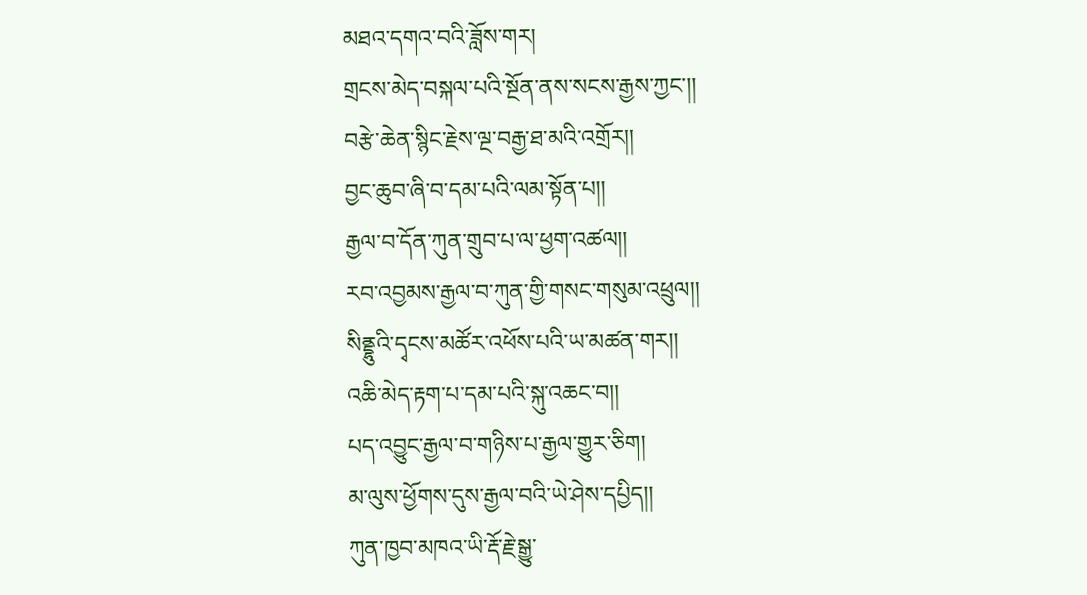མཐའ་དགའ་བའི་ཟློས་གར།
གྲངས་མེད་བསྐལ་པའི་སྔོན་ནས་སངས་རྒྱས་ཀྱང་།།
བརྩེ་ཆེན་སྙིང་རྗེས་ལྔ་བརྒྱ་ཐ་མའི་འགྲོར།།
བྱང་ཆུབ་ཞི་བ་དམ་པའི་ལམ་སྟོན་པ།།
རྒྱལ་བ་དོན་ཀུན་གྲུབ་པ་ལ་ཕྱག་འཚལ།།
རབ་འབྱམས་རྒྱལ་བ་ཀུན་གྱི་གསང་གསུམ་འཕྲུལ།།
སིནྡྷུའི་དྭངས་མཚོར་འཕོས་པའི་ཡ་མཚན་གར།།
འཆི་མེད་རྟག་པ་དམ་པའི་སྐུ་འཆང་བ།།
པད་འབྱུང་རྒྱལ་བ་གཉིས་པ་རྒྱལ་གྱུར་ཅིག།
མ་ལུས་ཕྱོགས་དུས་རྒྱལ་བའི་ཡེ་ཤེས་དཔྱིད།།
ཀུན་ཁྱབ་མཁའ་ཡི་རྡོ་རྗེ་སྒྱུ་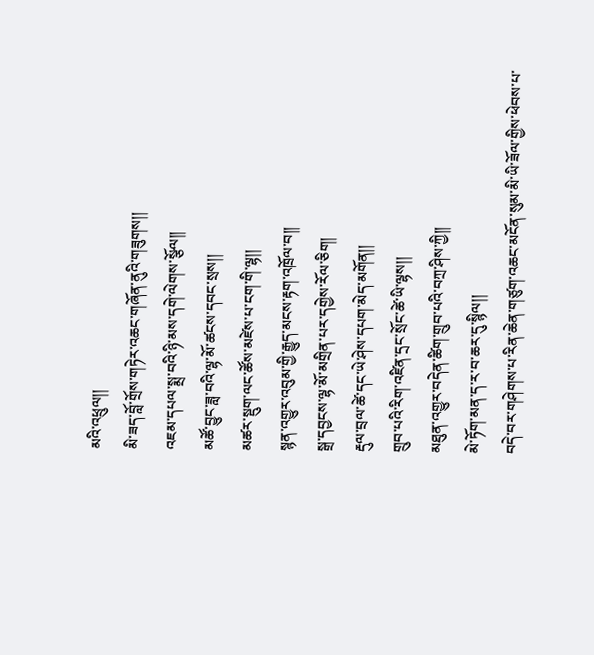མའི་འཕྲུལ།།
མི་ཟད་བློ་གྲོས་གཏེར་འཆང་གཞོན་ནུའི་གཟུགས།།
འཇམ་དཔལ་སྨྲ་བའི་ཉི་མས་དགེ་ལེགས་སྩོལ།།
མཚོ་བྱུང་ཟླ་བའི་ལྷ་མོ་ཚངས་དབང་སྲས།།
མཚར་སྡུག་ལང་ཚོས་མཛེས་པ་ངག་གི་ལྷ།།
སྙན་འགྱུར་འབུམ་གྱི་རྒྱུད་མངས་རྟག་འཁྲོལ་བ།།
སྒྲ་དབྱངས་ལྷ་མོ་མགྲིན་པར་དགྱེས་རོལ་ཅིག།
རྡུལ་བྲལ་ཚེ་དང་ཡེ་ཤེས་དཔག་མེད་མགོན།།
གྲུབ་པའི་རིག་འཛིན་དྲང་སྲོང་ཚེ་ཡི་ལྷས།།
མཐུན་འགྱུར་བདེན་ཚིག་གྲུབ་པའི་བཀྲ་ཤིས་ཀྱི།།
མེ་ཏོག་མན་ད་ར་བ་ཆར་དུ་སྙིལ།།
བདེ་བར་གཤེགས་པ་རིན་ཆེན་གཙུག་འཆང་མངོན་སུམ་མི་ཡི་ཟོལ་གྱིས་ཕེབས་པ་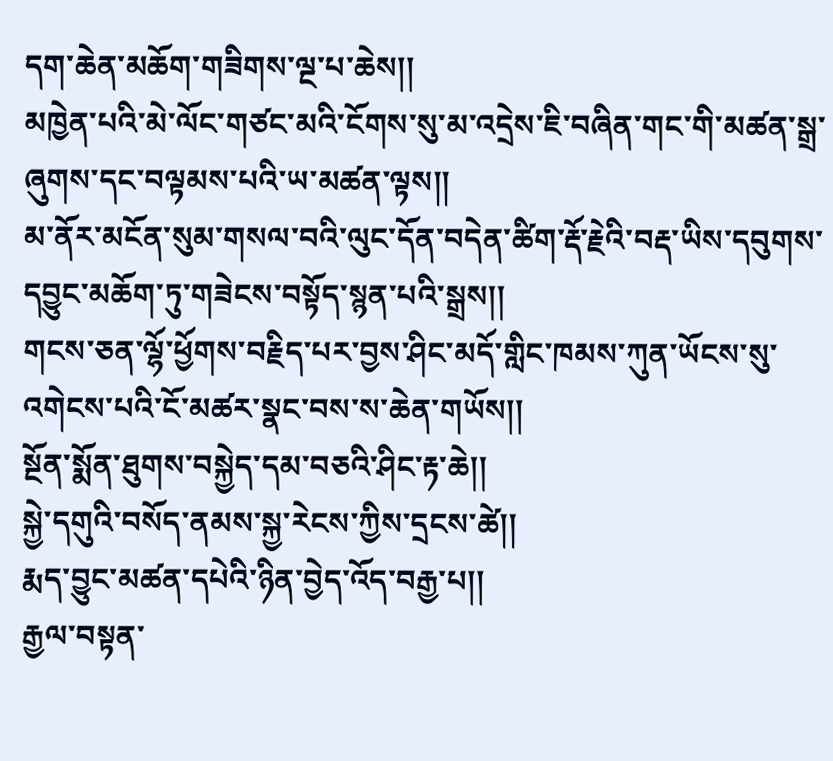དག་ཆེན་མཆོག་གཟིགས་ལྔ་པ་ཆེས།།
མཁྱེན་པའི་མེ་ལོང་གཙང་མའི་ངོགས་སུ་མ་འདྲེས་ཇི་བཞིན་གང་གི་མཚན་སྒྲ་ཞུགས་དང་བལྟམས་པའི་ཡ་མཚན་ལྟས།།
མ་ནོར་མངོན་སུམ་གསལ་བའི་ལུང་དོན་བདེན་ཚིག་རྡོ་རྗེའི་བརྡ་ཡིས་དབུགས་དབྱུང་མཆོག་ཏུ་གཟེངས་བསྟོད་སྙན་པའི་སྒྲས།།
གངས་ཅན་ལྷོ་ཕྱོགས་བརྗིད་པར་བྱས་ཤིང་མདོ་གླིང་ཁམས་ཀུན་ཡོངས་སུ་འགེངས་པའི་ངོ་མཚར་སྣང་བས་ས་ཆེན་གཡོས།།
སྔོན་སྨོན་ཐུགས་བསྐྱེད་དམ་བཅའི་ཤིང་རྟ་ཆེ།།
སྐྱེ་དགུའི་བསོད་ནམས་སྐྱ་རེངས་ཀྱིས་དྲངས་ཚེ།།
རྨད་བྱུང་མཚན་དཔེའི་ཉིན་བྱེད་འོད་བརྒྱ་པ།།
རྒྱལ་བསྟན་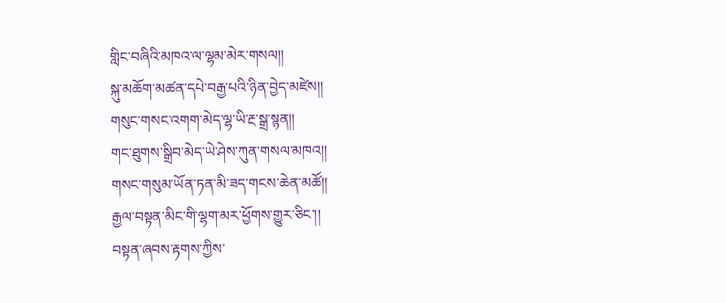གླིང་བཞིའི་མཁའ་ལ་ལྷམ་མེར་གསལ།།
སྐུ་མཆོག་མཚན་དཔེ་བརྒྱ་པའི་ཉིན་བྱེད་མཛེས།།
གསུང་གསང་འགག་མེད་ལྷ་ཡི་རྔ་སྒྲ་སྙན།།
གང་ཐུགས་སྒྲིབ་མེད་ཡེ་ཤེས་ཀུན་གསལ་མཁའ།།
གསང་གསུམ་ཡོན་ཏན་མི་ཟད་གངས་ཆེན་མཚོ།།
རྒྱལ་བསྟན་མིང་གི་ལྷག་མར་ཕྱོགས་གྱུར་ཅིང་།།
བསྟན་ཞབས་རྟགས་ཀྱིས་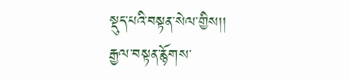སྡུད་པའི་བསྟན་སེལ་གྱིས།།
རྒྱལ་བསྟན་རྙོགས་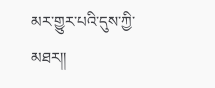མར་གྱུར་པའི་དུས་ཀྱི་མཐར།།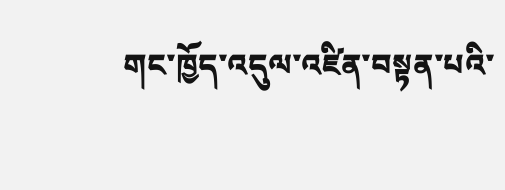གང་ཁྱོད་འདུལ་འཛིན་བསྟན་པའི་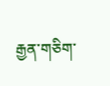རྒྱན་གཅིག་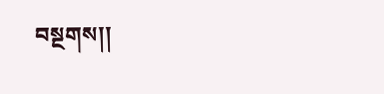བསྔགས།།